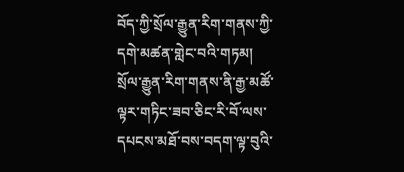བོད་ཀྱི་སྲོལ་རྒྱུན་རིག་གནས་ཀྱི་དགེ་མཚན་གླེང་བའི་གཏམ།
སྲོལ་རྒྱུན་རིག་གནས་ནི་རྒྱ་མཚོ་ལྟར་གཏིང་ཟབ་ཅིང་རི་བོ་ལས་དཔངས་མཐོ་བས་བདག་ལྟ་བུའི་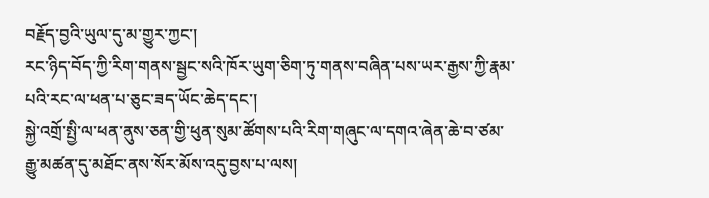བརྗོད་བྱའི་ཡུལ་དུ་མ་གྱུར་ཀྱང་།
རང་ཉིད་བོད་ཀྱི་རིག་གནས་སྦྱང་སའི་ཁོར་ཡུག་ཅིག་ཏུ་གནས་བཞིན་པས་ཡར་རྒྱས་ཀྱི་རྣམ་པའི་རང་ལ་ཕན་པ་ཅུང་ཟད་ཡོང་ཆེད་དང་།
སྐྱེ་འགྲོ་སྤྱི་ལ་ཕན་ནུས་ཅན་གྱི་ཕུན་སུམ་ཚོགས་པའི་རིག་གཞུང་ལ་དགའ་ཞེན་ཆེ་བ་ཙམ་རྒྱུ་མཚན་དུ་མཐོང་ནས་སོར་མོས་འདུ་བྱས་པ་ལས།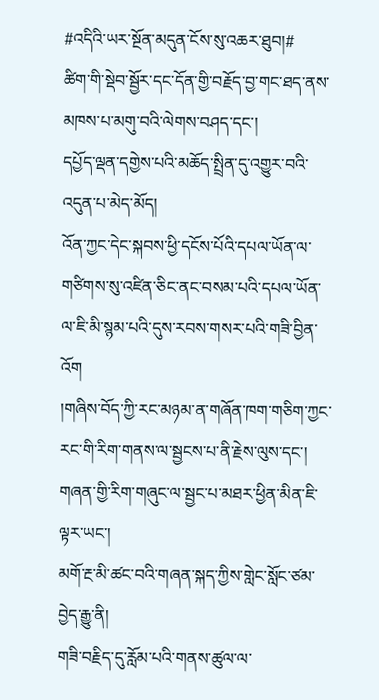#འདིའི་ཡར་སྔོན་མདུན་ངོས་སུ་འཆར་ཐུབ།#
ཚིག་གི་སྡེབ་སྦྱོར་དང་དོན་གྱི་བརྗོད་བྱ་གང་ཐད་ནས་མཁས་པ་མགུ་བའི་ལེགས་བཤད་དང་།
དཔྱོད་ལྡན་དགྱེས་པའི་མཆོད་སྤྲིན་དུ་འགྱུར་བའི་འདུན་པ་མེད་མོད།
འོན་ཀྱང་དེང་སྐབས་ཕྱི་དངོས་པོའི་དཔལ་ཡོན་ལ་གཙིགས་སུ་འཛིན་ཅིང་ནང་བསམ་པའི་དཔལ་ཡོན་ལ་ཇི་མི་སྙམ་པའི་དུས་རབས་གསར་པའི་གཟི་བྱིན་འོག
།གཞིས་བོད་ཀྱི་རང་མཉམ་ན་གཞོན་ཁག་གཅིག་ཀྱང་རང་གི་རིག་གནས་ལ་སྦྱངས་པ་ནི་རྗེས་ལུས་དང་།
གཞན་གྱི་རིག་གཞུང་ལ་སྦྱང་པ་མཐར་ཕྱིན་མིན་ཇི་ལྟར་ཡང་།
མགོ་རྔ་མི་ཚང་བའི་གཞན་སྐད་ཀྱིས་གླེང་སློང་ཙམ་བྱེད་རྒྱུ་ནི།
གཟི་བརྗིད་དུ་རློམ་པའི་གནས་ཚུལ་ལ་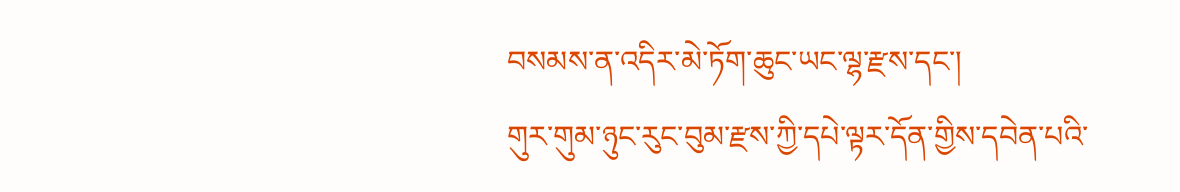བསམས་ན་འདིར་མེ་ཏོག་ཆུང་ཡང་ལྷ་རྫས་དང་།
གུར་གུམ་ཉུང་རུང་བུམ་རྫས་ཀྱི་དཔེ་ལྟར་དོན་གྱིས་དབེན་པའི་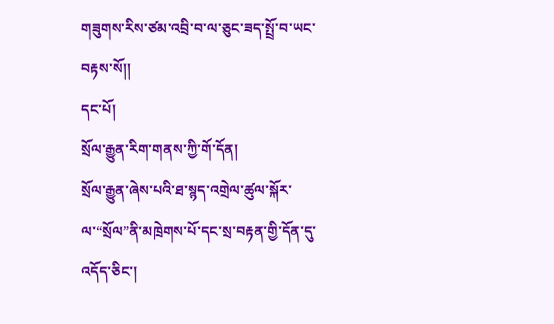གཟུགས་རིས་ཙམ་འབྲི་བ་ལ་ཅུང་ཟད་སྤྲོ་བ་ཡང་བརྟས་སོ།།
དང་པོ།
སྲོལ་རྒྱུན་རིག་གནས་ཀྱི་གོ་དོན།
སྲོལ་རྒྱུན་ཞེས་པའི་ཐ་སྙད་འགྲེལ་ཚུལ་སྐོར་ལ་“སྲོལ”ནི་མཁྲེགས་པོ་དང་སྲ་བརྟན་གྱི་དོན་དུ་འདོད་ཅིང་།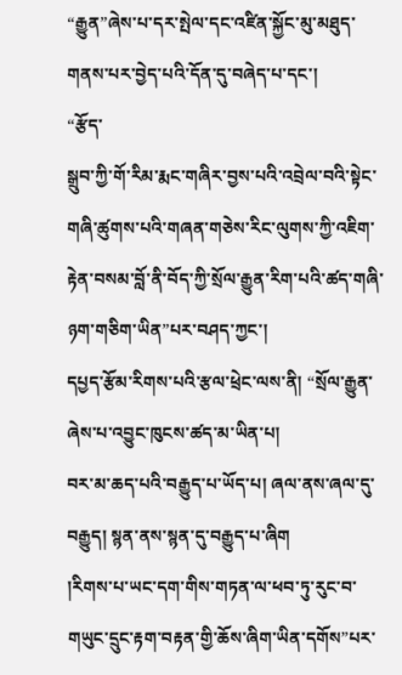“རྒྱུན”ཞེས་པ་དར་སྤེལ་དང་འཛིན་སྐྱོང་མུ་མཐུད་གནས་པར་བྱེད་པའི་དོན་དུ་བཞེད་པ་དང་།
“རྩོད་
སྒྲུབ་ཀྱི་གོ་རིམ་རྨང་གཞིར་བྱས་པའི་འབྲེལ་བའི་སྟེང་གཞི་ཚུགས་པའི་གཞན་གཅེས་རིང་ལུགས་ཀྱི་འཇིག་རྟེན་བསམ་བློ་ནི་བོད་ཀྱི་སྲོལ་རྒྱུན་རིག་པའི་ཚད་གཞི་ཉག་གཅིག་ཡིན”པར་བཤད་ཀྱང་།
དཔྱད་རྩོམ་རིགས་པའི་རྩལ་ཕྲེང་ལས་ནི། “སྲོལ་རྒྱུན་ཞེས་པ་འབྱུང་ཁུངས་ཚད་མ་ཡིན་པ།
བར་མ་ཆད་པའི་བརྒྱུད་པ་ཡོད་པ། ཞལ་ནས་ཞལ་དུ་བརྒྱུད། སྙན་ནས་སྙན་དུ་བརྒྱུད་པ་ཞིག
།རིགས་པ་ཡང་དག་གིས་གཏན་ལ་ཕབ་ཏུ་རུང་བ་གཡུང་དྲུང་རྟག་བརྟན་གྱི་ཆོས་ཞིག་ཡིན་དགོས”པར་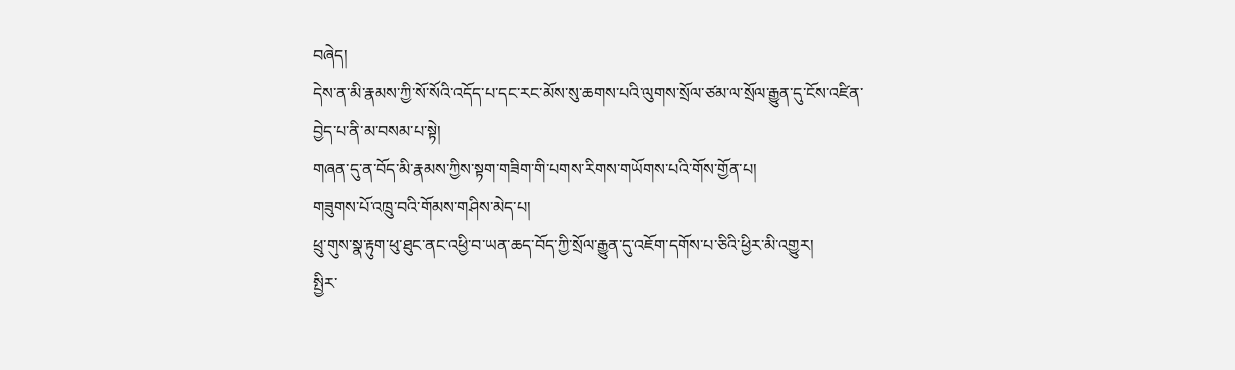བཞེད།
དེས་ན་མི་རྣམས་ཀྱི་སོ་སོའི་འདོད་པ་དང་རང་མོས་སུ་ཆགས་པའི་ལུགས་སྲོལ་ཙམ་ལ་སྲོལ་རྒྱུན་དུ་ངོས་འཛིན་བྱེད་པ་ནི་མ་བསམ་པ་སྟེ།
གཞན་དུ་ན་བོད་མི་རྣམས་ཀྱིས་སྟག་གཟིག་གི་པགས་རིགས་གཡོགས་པའི་གོས་གྱོན་པ།
གཟུགས་པོ་འཁྲུ་བའི་གོམས་གཤིས་མེད་པ།
ཕྲུ་གུས་སྣ་རྟུག་ཕུ་ཐུང་ནང་འཕྱི་བ་ཡན་ཆད་བོད་ཀྱི་སྲོལ་རྒྱུན་དུ་འཇོག་དགོས་པ་ཅིའི་ཕྱིར་མི་འགྱུར།
སྤྱིར་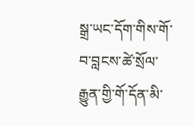སྒྲ་ཡང་དོག་གིས་གོ་བ་བླངས་ཚེ་སྲོལ་རྒྱུན་གྱི་གོ་དོན་མི་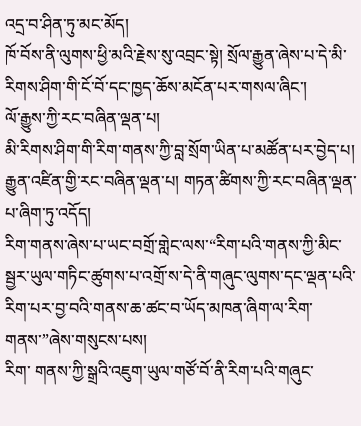འདྲ་བ་ཤིན་ཏུ་མང་མོད།
ཁོ་བོས་ནི་ལུགས་ཕྱི་མའི་རྗེས་སུ་འབྲང་སྟེ། སྲོལ་རྒྱུན་ཞེས་པ་དེ་མི་རིགས་ཤིག་གི་ངོ་བོ་དང་ཁྱད་ཆོས་མངོན་པར་གསལ་ཞིང་།
ལོ་རྒྱུས་ཀྱི་རང་བཞིན་ལྡན་པ།
མི་རིགས་ཤིག་གི་རིག་གནས་ཀྱི་བླ་སྲོག་ཡིན་པ་མཚོན་པར་བྱེད་པ།
རྒྱུན་འཛིན་གྱི་རང་བཞིན་ལྡན་པ། གཏན་ཚིགས་ཀྱི་རང་བཞིན་ལྡན་པ་ཞིག་ཏུ་འདོད།
རིག་གནས་ཞེས་པ་ཡང་བགྲོ་གླེང་ལས་“རིག་པའི་གནས་ཀྱི་མིང་སྦྱར་ཡུལ་གཏིང་ཚུགས་པ་འགྲོ་ས་དེ་ནི་གཞུང་ལུགས་དང་ལྡན་པའི་རིག་པར་བྱ་བའི་གནས་ཆ་ཚང་བ་ཡོད་མཁན་ཞིག་ལ་རིག་གནས་”ཞེས་གསུངས་པས།
རིག་ གནས་ཀྱི་སྒྲའི་འཇུག་ཡུལ་གཙོ་བོ་ནི་རིག་པའི་གཞུང་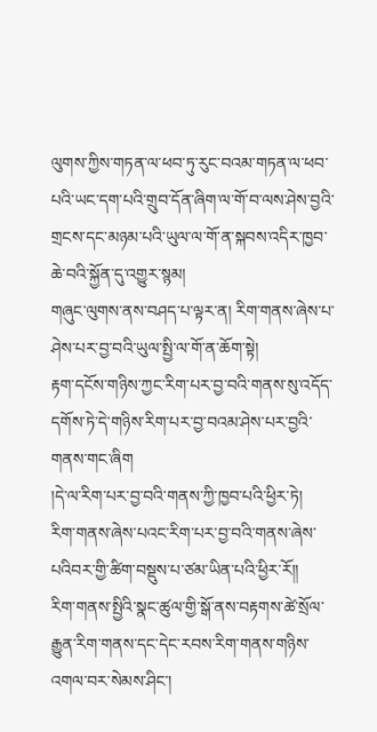ལུགས་ཀྱིས་གཏན་ལ་ཕབ་ཏུ་རུང་བའམ་གཏན་ལ་ཕབ་པའི་ཡང་དག་པའི་གྲུབ་དོན་ཞིག་ལ་གོ་བ་ལས་ཤེས་བྱའི་གྲངས་དང་མཉམ་པའི་ཡུལ་ལ་གོ་ན་སྐབས་འདིར་ཁྱབ་ཆེ་བའི་སྐྱོན་དུ་འགྱུར་སྙམ།
གཞུང་ལུགས་ནས་བཤད་པ་ལྟར་ན། རིག་གནས་ཞེས་པ་ཤེས་པར་བྱ་བའི་ཡུལ་སྤྱི་ལ་གོ་ན་ཆོག་སྟེ།
རྟག་དངོས་གཉིས་ཀྱང་རིག་པར་བྱ་བའི་གནས་སུ་འདོད་དགོས་ཏེ་དེ་གཉིས་རིག་པར་བྱ་བའམ་ཤེས་པར་བྱའི་གནས་གང་ཞིག
།དེ་ལ་རིག་པར་བྱ་བའི་གནས་ཀྱི་ཁྱབ་པའི་ཕྱིར་ཏེ།
རིག་གནས་ཞེས་པའང་རིག་པར་བྱ་བའི་གནས་ཞེས་པའིབར་གྱི་ཚིག་བསྡུས་པ་ཙམ་ཡིན་པའི་ཕྱིར་རོ།།
རིག་གནས་སྤྱིའི་སྣང་ཚུལ་གྱི་སྒོ་ནས་བརྟགས་ཚེ་སྲོལ་རྒྱུན་རིག་གནས་དང་དེང་རབས་རིག་གནས་གཉིས་འགལ་བར་སེམས་ཤིང་།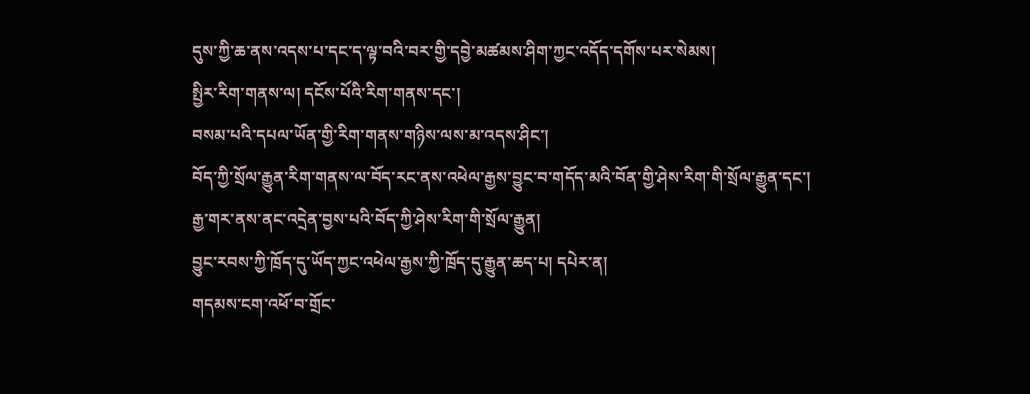དུས་ཀྱི་ཆ་ནས་འདས་པ་དང་ད་ལྟ་བའི་བར་གྱི་དབྱེ་མཚམས་ཤིག་ཀྱང་འདོད་དགོས་པར་སེམས།
སྤྱིར་རིག་གནས་ལ། དངོས་པོའི་རིག་གནས་དང་།
བསམ་པའི་དཔལ་ཡོན་གྱི་རིག་གནས་གཉིས་ལས་མ་འདས་ཤིང་།
བོད་ཀྱི་སྲོལ་རྒྱུན་རིག་གནས་ལ་བོད་རང་ནས་འཕེལ་རྒྱས་བྱུང་བ་གདོད་མའི་བོན་གྱི་ཤེས་རིག་གི་སྲོལ་རྒྱུན་དང་།
རྒྱ་གར་ནས་ནང་འདྲེན་བྱས་པའི་བོད་ཀྱི་ཤེས་རིག་གི་སྲོལ་རྒྱུན།
བྱུང་རབས་ཀྱི་ཁྲོད་དུ་ཡོད་ཀྱང་འཕེལ་རྒྱས་ཀྱི་ཁྲོད་དུ་རྒྱུན་ཆད་པ། དཔེར་ན།
གདམས་ངག་འཕོ་བ་གྲོང་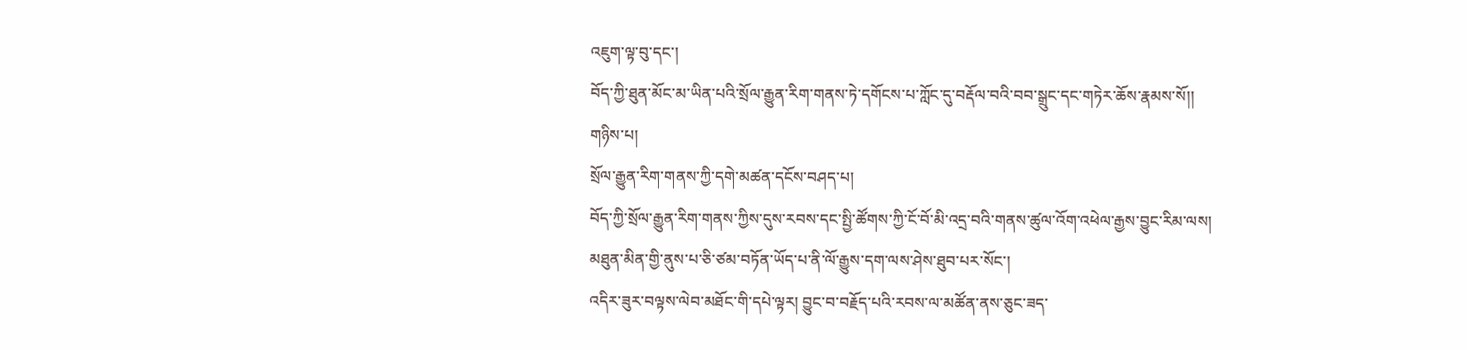འཇུག་ལྟ་བུ་དང་།
བོད་ཀྱི་ཐུན་མོང་མ་ཡིན་པའི་སྲོལ་རྒྱུན་རིག་གནས་ཏེ་དགོངས་པ་ཀློང་དུ་བརྡོལ་བའི་བབ་སྒྲུང་དང་གཏེར་ཆོས་རྣམས་སོ།།
གཉིས་པ།
སྲོལ་རྒྱུན་རིག་གནས་ཀྱི་དགེ་མཚན་དངོས་བཤད་པ།
བོད་ཀྱི་སྲོལ་རྒྱུན་རིག་གནས་ཀྱིས་དུས་རབས་དང་སྤྱི་ཚོགས་ཀྱི་ངོ་བོ་མི་འདྲ་བའི་གནས་ཚུལ་འོག་འཕེལ་རྒྱས་བྱུང་རིམ་ལས།
མཐུན་མིན་གྱི་ནུས་པ་ཅི་ཙམ་བཏོན་ཡོད་པ་ནི་ལོ་རྒྱུས་དག་ལས་ཤེས་ཐུབ་པར་སོང་།
འདིར་ཟུར་བལྟས་ལེབ་མཐོང་གི་དཔེ་ལྟར། བྱུང་བ་བརྗོད་པའི་རབས་ལ་མཚོན་ནས་ཅུང་ཟད་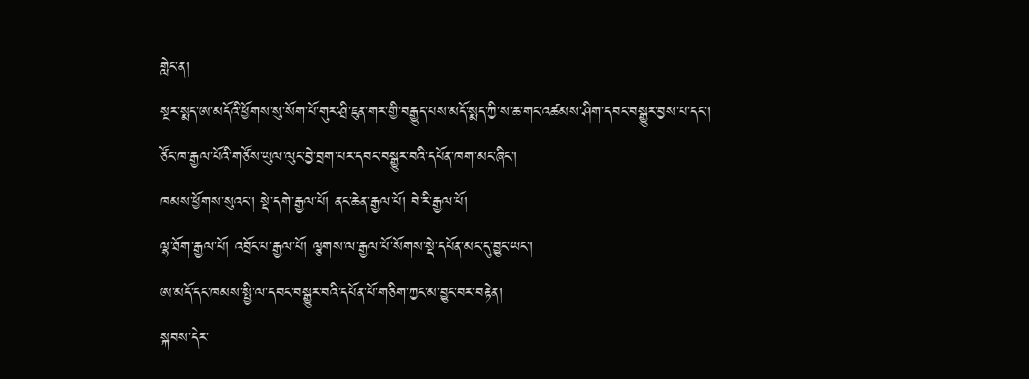གླེང་ན།
སྔར་སྨད་ཨ་མདོའི་ཕྱོགས་སུ་སོག་པོ་གུར་ཤྲི་ཇུན་གར་གྱི་བརྒྱུད་པས་མདོ་སྨད་ཀྱི་ས་ཆ་གང་འཚམས་ཤིག་དབང་བསྒྱུར་བྱས་པ་དང་།
ཙོང་ཁ་རྒྱལ་པོའི་གཙོས་ཡུལ་ལུང་བྱེ་བྲག་པར་དབང་བསྒྱུར་བའི་དཔོན་ཁག་མང་ཞིང་།
ཁམས་ཕྱོགས་སུའང་། སྡེ་དགེ་རྒྱལ་པོ། ནང་ཆེན་རྒྱལ་པོ། བེ་རི་རྒྱལ་པོ།
ལྷ་ཐོག་རྒྱལ་པོ། འབྲོང་པ་རྒྱལ་པོ། ལྕགས་ལ་རྒྱལ་པོ་སོགས་སྡེ་དཔོན་མང་དུ་བྱུང་ཡང་།
ཨ་མདོ་དང་ཁམས་སྤྱི་ལ་དབང་བསྒྱུར་བའི་དཔོན་པོ་གཅིག་ཀྱང་མ་བྱུང་བར་བརྟེན།
སྐབས་དེར་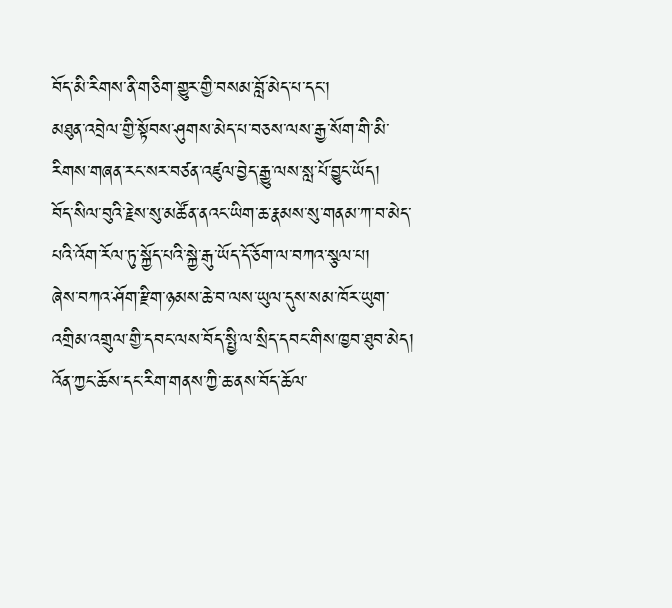བོད་མི་རིགས་ནི་གཅིག་གྱུར་གྱི་བསམ་བློ་མེད་པ་དང་།
མཐུན་འབྲེལ་གྱི་སྟོབས་ཤུགས་མེད་པ་བཅས་ལས་རྒྱ་སོག་གི་མི་རིགས་གཞན་རང་སར་བཙན་འཛུལ་བྱེད་རྒྱུ་ལས་སླ་པོ་བྱུང་ཡོད།
བོད་སིལ་བུའི་རྗེས་སུ་མཚོན་ནའང་ཡིག་ཆ་རྣམས་སུ་གནམ་ཀ་བ་མེད་པའི་འོག་རོལ་ཏུ་སྐྱོད་པའི་སྐྱེ་རྒུ་ཡོད་དོ་ཅོག་ལ་བཀའ་སྩལ་པ།
ཞེས་བཀའ་ཤོག་རྫིག་ཉམས་ཆེ་བ་ལས་ཡུལ་དུས་སམ་ཁོར་ཡུག་འགྲིམ་འགྲུལ་གྱི་དབང་ལས་བོད་སྤྱི་ལ་སྲིད་དབང་གིས་ཁྱབ་ཐུབ་མེད།
འོན་ཀྱང་ཆོས་དང་རིག་གནས་ཀྱི་ཆ་ནས་བོད་ཆོལ་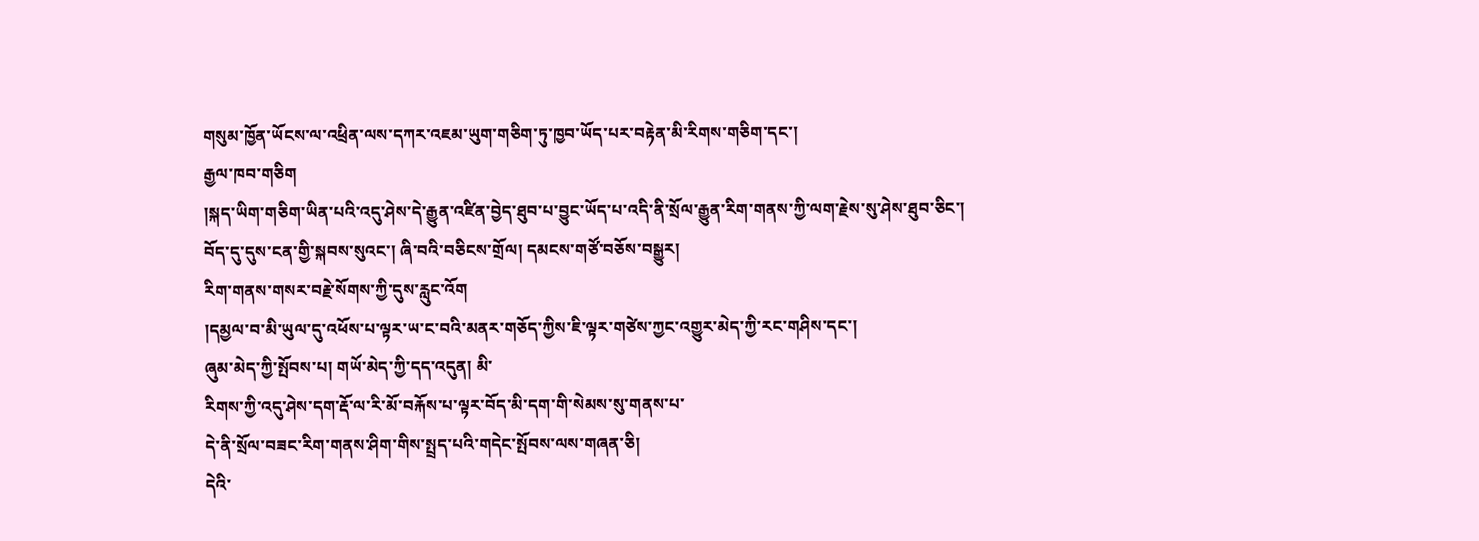གསུམ་ཁྱོན་ཡོངས་ལ་འཕྲིན་ལས་དཀར་འཇམ་ཡུག་གཅིག་ཏུ་ཁྱབ་ཡོད་པར་བརྟེན་མི་རིགས་གཅིག་དང་།
རྒྱལ་ཁབ་གཅིག
།སྐད་ཡིག་གཅིག་ཡིན་པའི་འདུ་ཤེས་དེ་རྒྱུན་འཛིན་བྱེད་ཐུབ་པ་བྱུང་ཡོད་པ་འདི་ནི་སྲོལ་རྒྱུན་རིག་གནས་ཀྱི་ལག་རྗེས་སུ་ཤེས་ཐུབ་ཅིང་།
བོད་དུ་དུས་ངན་གྱི་སྐབས་སུའང་། ཞི་བའི་བཅིངས་གྲོལ། དམངས་གཙོ་བཅོས་བསྒྱུར།
རིག་གནས་གསར་བརྗེ་སོགས་ཀྱི་དུས་རླུང་འོག
།དམྱལ་བ་མི་ཡུལ་དུ་འཕོས་པ་ལྟར་ཡ་ང་བའི་མནར་གཅོད་ཀྱིས་ཇི་ལྟར་གཙེས་ཀྱང་འགྱུར་མེད་ཀྱི་རང་གཤིས་དང་།
ཞུམ་མེད་ཀྱི་སྤོབས་པ། གཡོ་མེད་ཀྱི་དད་འདུན། མི་
རིགས་ཀྱི་འདུ་ཤེས་དག་རྡོ་ལ་རི་མོ་བརྐོས་པ་ལྟར་བོད་མི་དག་གི་སེམས་སུ་གནས་པ་
དེ་ནི་སྲོལ་བཟང་རིག་གནས་ཤིག་གིས་སྤྲད་པའི་གདེང་སྤོབས་ལས་གཞན་ཅི།
དེའི་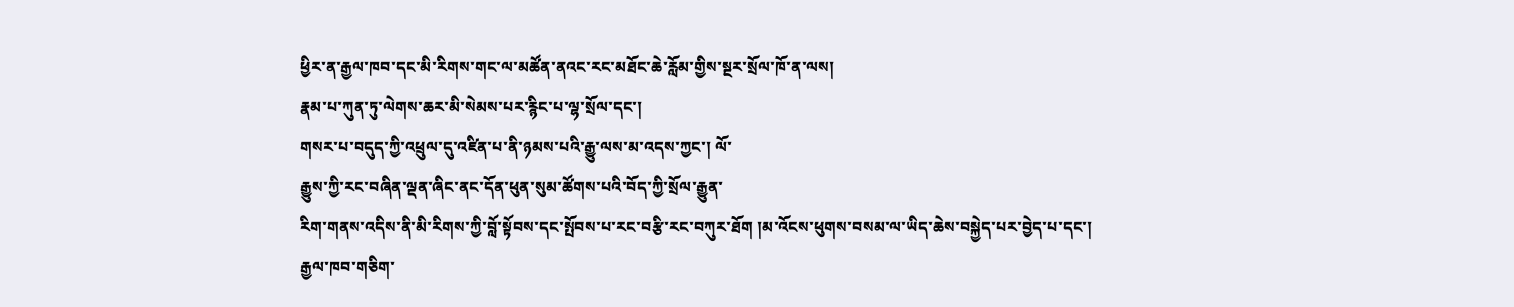ཕྱིར་ན་རྒྱལ་ཁབ་དང་མི་རིགས་གང་ལ་མཚོན་ནའང་རང་མཐོང་ཆེ་རློམ་གྱིས་སྔར་སྲོལ་ཁོ་ན་ལས།
རྣམ་པ་ཀུན་ཏུ་ལེགས་ཆར་མི་སེམས་པར་རྙིང་པ་ལྷ་སྲོལ་དང་།
གསར་པ་བདུད་ཀྱི་འཕྲུལ་དུ་འཛིན་པ་ནི་ཉམས་པའི་རྒྱུ་ལས་མ་འདས་ཀྱང་། ལོ་
རྒྱུས་ཀྱི་རང་བཞིན་ལྡན་ཞིང་ནང་དོན་ཕུན་སུམ་ཚོགས་པའི་བོད་ཀྱི་སྲོལ་རྒྱུན་
རིག་གནས་འདིས་ནི་མི་རིགས་ཀྱི་བློ་སྟོབས་དང་སྤོབས་པ་རང་བརྩི་རང་བཀུར་ཐོག །མ་འོངས་ཕུགས་བསམ་ལ་ཡིད་ཆེས་བསྐྱེད་པར་བྱེད་པ་དང་།
རྒྱལ་ཁབ་གཅིག་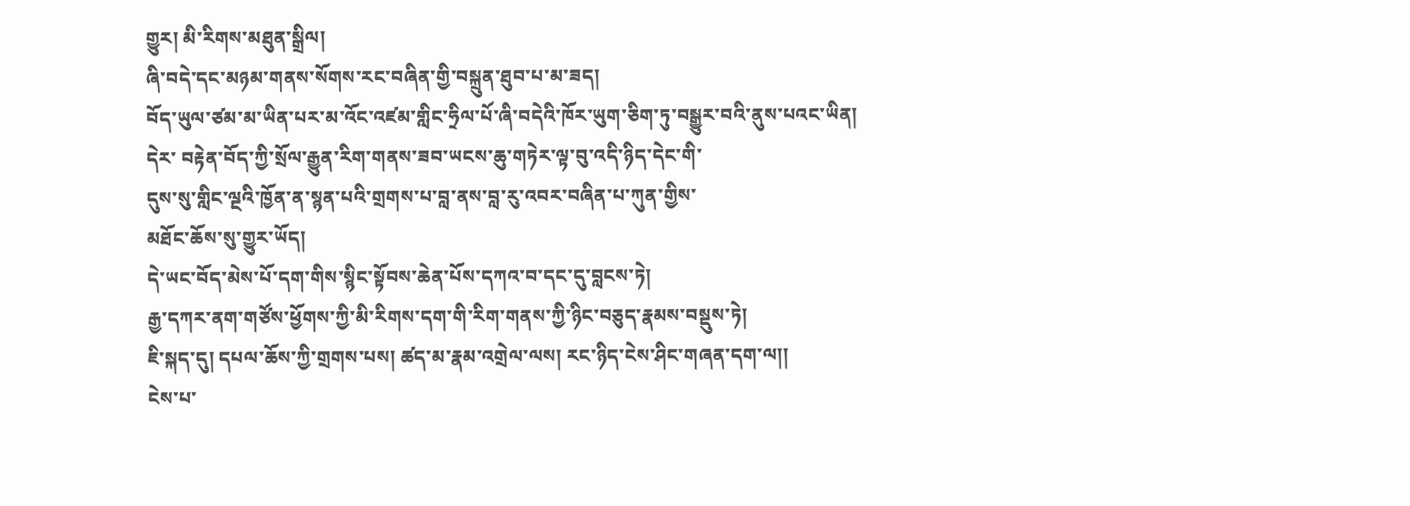གྱུར། མི་རིགས་མཐུན་སྒྲིལ།
ཞི་བདེ་དང་མཉམ་གནས་སོགས་རང་བཞིན་གྱི་བསྐྲུན་ཐུབ་པ་མ་ཟད།
བོད་ཡུལ་ཙམ་མ་ཡིན་པར་མ་འོང་འཛམ་གླིང་ཧྲིལ་པོ་ཞི་བདེའི་ཁོར་ཡུག་ཅིག་ཏུ་བསྒྱུར་བའི་ནུས་པའང་ཡིན།
དེར་ བརྟེན་བོད་ཀྱི་སྲོལ་རྒྱུན་རིག་གནས་ཟབ་ཡངས་ཆུ་གཏེར་ལྟ་བུ་འདི་ཉིད་དེང་གི་
དུས་སུ་གླིང་ལྔའི་ཁྱོན་ན་སྙན་པའི་གྲགས་པ་བླ་ནས་བླ་རུ་འབར་བཞིན་པ་ཀུན་གྱིས་
མཐོང་ཆོས་སུ་གྱུར་ཡོད།
དེ་ཡང་བོད་མེས་པོ་དག་གིས་སྙིང་སྟོབས་ཆེན་པོས་དཀའ་བ་དང་དུ་བླངས་ཏེ།
རྒྱ་དཀར་ནག་གཙོས་ཕྱོགས་ཀྱི་མི་རིགས་དག་གི་རིག་གནས་ཀྱི་ཉིང་བཅུད་རྣམས་བསྡུས་ཏེ།
ཇི་སྐད་དུ། དཔལ་ཆོས་ཀྱི་གྲགས་པས། ཚད་མ་རྣམ་འགྲེལ་ལས། རང་ཉིད་ངེས་ཤིང་གཞན་དག་ལ།།
ངེས་པ་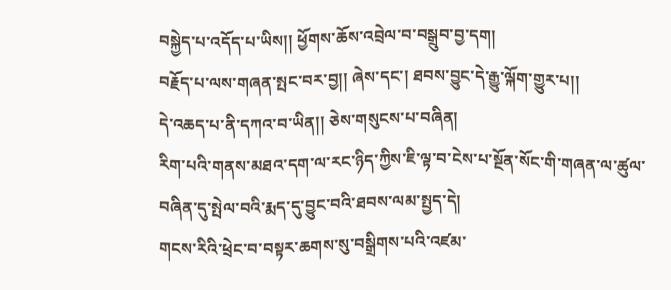བསྐྱེད་པ་འདོད་པ་ཡིས།། ཕྱོགས་ཆོས་འབྲེལ་བ་བསྒྲུབ་བྱ་དག།
བརྗོད་པ་ལས་གཞན་སྤང་བར་བྱ།། ཞེས་དང་། ཐབས་བྱུང་དེ་རྒྱུ་ལྐོག་གྱུར་པ།།
དེ་འཆད་པ་ནི་དཀའ་བ་ཡིན།། ཅེས་གསུངས་པ་བཞིན།
རིག་པའི་གནས་མཐའ་དག་ལ་རང་ཉིད་ཀྱིས་ཇི་ལྟ་བ་ངེས་པ་སྔོན་སོང་གི་གཞན་ལ་ཚུལ་བཞིན་དུ་སྤེལ་བའི་རྨད་དུ་བྱུང་བའི་ཐབས་ལམ་སྤྱད་དེ།
གངས་རིའི་ཕྲེང་བ་བསྟར་ཆགས་སུ་བསྒྲིགས་པའི་འཛམ་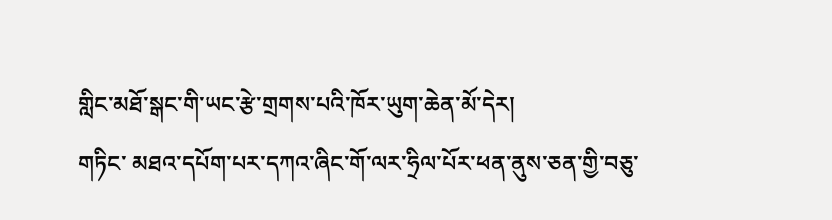གླིང་མཐོ་སྒང་གི་ཡང་རྩེ་གྲགས་པའི་ཁོར་ཡུག་ཆེན་མོ་དེར།
གཏིང་ མཐའ་དཔོག་པར་དཀའ་ཞིང་གོ་ལར་ཧྲིལ་པོར་ཕན་ནུས་ཅན་གྱི་བཅུ་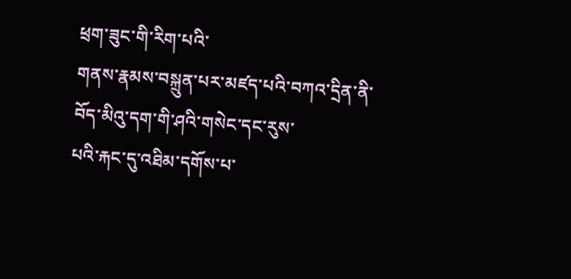ཕྲག་ཟུང་གི་རིག་པའི་
གནས་རྣམས་བསྐྲུན་པར་མཛད་པའི་བཀའ་དྲིན་ནི་བོད་མིའུ་དག་གི་ཤའི་གསེང་དང་རུས་
པའི་རྐང་དུ་འཐིམ་དགོས་པ་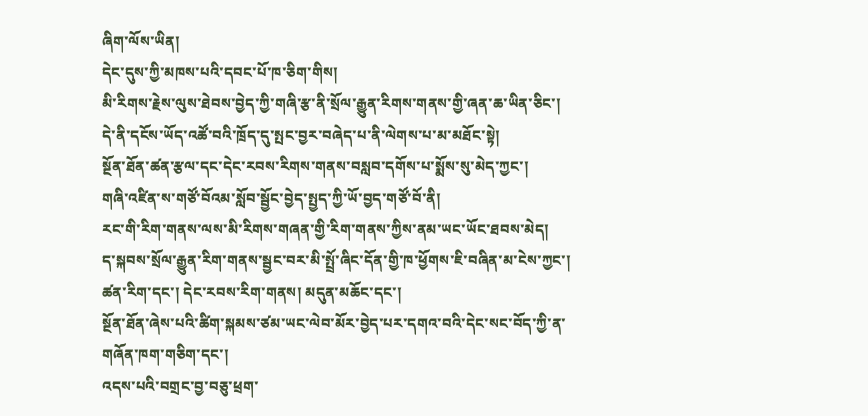ཞིག་ལོས་ཡིན།
དེང་དུས་ཀྱི་མཁས་པའི་དབང་པོ་ཁ་ཅིག་གིས།
མི་རིགས་རྗེས་ལུས་ཐེབས་བྱེད་ཀྱི་གཞི་རྩ་ནི་སྲོལ་རྒྱུན་རིགས་གནས་གྱི་ཞན་ཆ་ཡིན་ཅིང་།
དེ་ནི་དངོས་ཡོད་འཚོ་བའི་ཁྲོད་དུ་སྤང་བྱར་བཞེད་པ་ནི་ལེགས་པ་མ་མཐོང་སྟེ།
སྔོན་ཐོན་ཚན་རྩལ་དང་དེང་རབས་རིགས་གནས་བསླབ་དགོས་པ་སྨོས་སུ་མེད་ཀྱང་།
གཞི་འཛིན་ས་གཙོ་བོའམ་སློབ་སྦྱོང་བྱེད་སྤྱད་ཀྱི་ཡོ་བྱད་གཙོ་བོ་ནི།
རང་གི་རིག་གནས་ལས་མི་རིགས་གཞན་གྱི་རིག་གནས་ཀྱིས་ནམ་ཡང་ཡོང་ཐབས་མེད།
ད་སྐབས་སྲོལ་རྒྱུན་རིག་གནས་སྦྱང་བར་མི་སྤྲོ་ཞིང་དོན་གྱི་ཁ་ཕྱོགས་ཇི་བཞིན་མ་ངེས་ཀྱང་།
ཚན་རིག་དང་། དེང་རབས་རིག་གནས། མདུན་མཆོང་དང་།
སྔོན་ཐོན་ཞེས་པའི་ཚིག་སྐམས་ཙམ་ཡང་ལེབ་མོར་བྱེད་པར་དགའ་བའི་དེང་སང་བོད་ཀྱི་ན་གཞོན་ཁག་གཅིག་དང་།
འདས་པའི་བགྲང་བྱ་བཅུ་ཕྲག་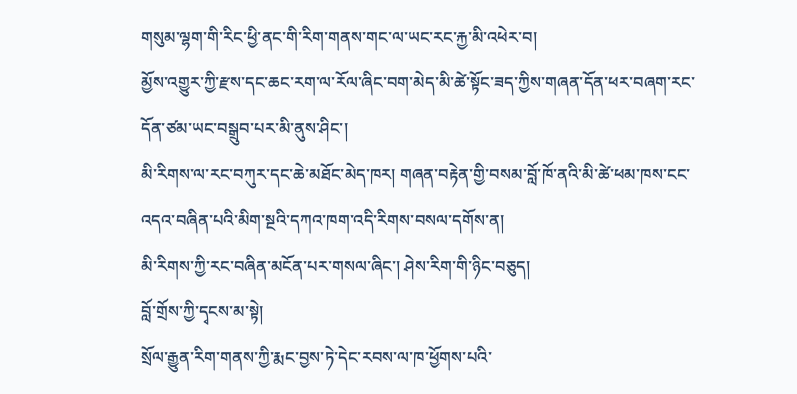གསུམ་ལྷག་གི་རིང་ཕྱི་ནང་གི་རིག་གནས་གང་ལ་ཡང་རང་རྐྱ་མི་འཕེར་བ།
མྱོས་འགྱུར་ཀྱི་རྫས་དང་ཆང་རག་ལ་རོལ་ཞིང་བག་མེད་མི་ཚེ་སྟོང་ཟད་ཀྱིས་གཞན་དོན་ཕར་བཞག་རང་དོན་ཙམ་ཡང་བསྒྲུབ་པར་མི་ནུས་ཤིང་།
མི་རིགས་ལ་རང་བཀུར་དང་ཆེ་མཐོང་མེད་ཁར། གཞན་བརྟེན་གྱི་བསམ་བློ་ཁོ་ནའི་མི་ཚེ་ཕམ་ཁས་ངང་འདའ་བཞིན་པའི་མིག་སྔའི་དཀའ་ཁག་འདི་རིགས་བསལ་དགོས་ན།
མི་རིགས་ཀྱི་རང་བཞིན་མངོན་པར་གསལ་ཞིང་། ཤེས་རིག་གི་ཉིང་བཅུད།
བློ་གྲོས་ཀྱི་དྭངས་མ་སྟེ།
སྲོལ་རྒྱུན་རིག་གནས་ཀྱི་རྨང་བྱས་ཏེ་དེང་རབས་ལ་ཁ་ཕྱོགས་པའི་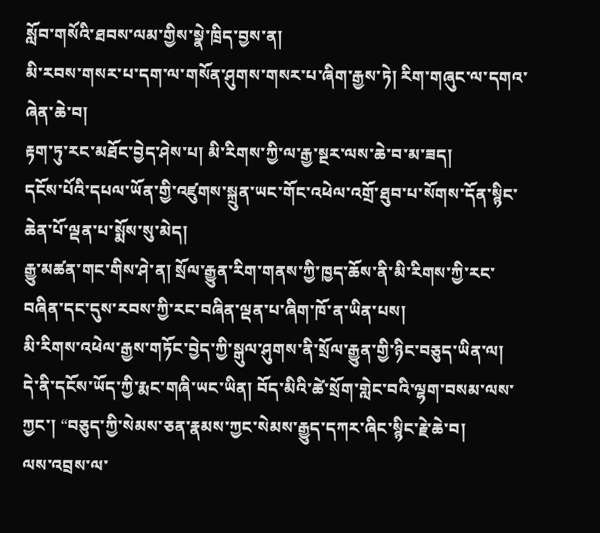སློབ་གསོའི་ཐབས་ལམ་གྱིས་སྣེ་ཁྲིད་བྱས་ན།
མི་རབས་གསར་པ་དག་ལ་གསོན་ཤུགས་གསར་པ་ཞིག་རྒྱས་ཏེ། རིག་གཞུང་ལ་དགའ་ཞེན་ཆེ་བ།
རྟག་ཏུ་རང་མཐོང་བྱེད་ཤེས་པ། མི་རིགས་ཀྱི་ལ་རྒྱ་སྔར་ལས་ཆེ་བ་མ་ཟད།
དངོས་པོའི་དཔལ་ཡོན་གྱི་འཛུགས་སྐྲུན་ཡང་གོང་འཕེལ་འགྲོ་ཐུབ་པ་སོགས་དོན་སྙིང་ཆེན་པོ་ལྡན་པ་སྨོས་སུ་མེད།
རྒྱུ་མཚན་གང་གིས་ཤེ་ན། སྲོལ་རྒྱུན་རིག་གནས་ཀྱི་ཁྱད་ཆོས་ནི་མི་རིགས་ཀྱི་རང་བཞིན་དང་དུས་རབས་ཀྱི་རང་བཞིན་ལྡན་པ་ཞིག་ཁོ་ན་ཡིན་པས།
མི་རིགས་འཕེལ་རྒྱས་གཏོང་བྱེད་ཀྱི་སྒུལ་ཤུགས་ནི་སྲོལ་རྒྱུན་གྱི་ཉིང་བཅུད་ཡིན་ལ།
དེ་ནི་དངོས་ཡོད་ཀྱི་རྨང་གཞི་ཡང་ཡིན། བོད་མིའི་ཚེ་སྲོག་གླེང་བའི་ལྷག་བསམ་ལས་ཀྱང་། “བཅུད་ཀྱི་སེམས་ཅན་རྣམས་ཀྱང་སེམས་རྒྱུད་དཀར་ཞིང་སྙིང་རྗེ་ཆེ་བ།
ལས་འབྲས་ལ་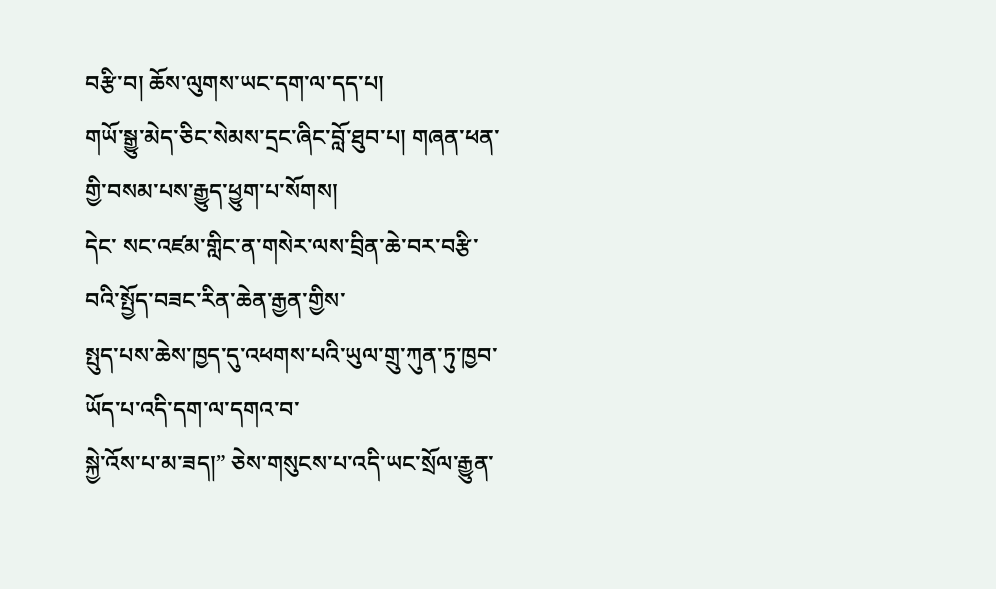བརྩི་བ། ཆོས་ལུགས་ཡང་དག་ལ་དད་པ།
གཡོ་སྒྱུ་མེད་ཅིང་སེམས་དྲང་ཞིང་བློ་ཐུབ་པ། གཞན་ཕན་གྱི་བསམ་པས་རྒྱུད་ཕྱུག་པ་སོགས།
དེང་ སང་འཛམ་གླིང་ན་གསེར་ལས་བྲིན་ཆེ་བར་བརྩི་བའི་སྤྱོད་བཟང་རིན་ཆེན་རྒྱན་གྱིས་
སྤུད་པས་ཆེས་ཁྱད་དུ་འཕགས་པའི་ཡུལ་གྲུ་ཀུན་ཏུ་ཁྱབ་ཡོད་པ་འདི་དག་ལ་དགའ་བ་
སྐྱེ་འོས་པ་མ་ཟད།” ཅེས་གསུངས་པ་འདི་ཡང་སྲོལ་རྒྱུན་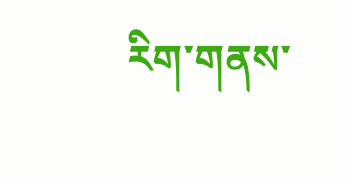རིག་གནས་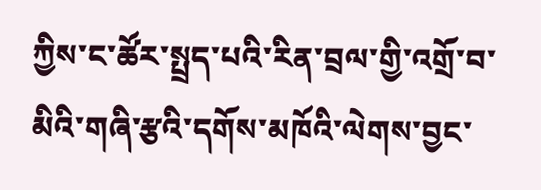ཀྱིས་ང་ཚོར་སྤྲད་པའི་རིན་བྲལ་གྱི་འགྲོ་བ་མིའི་གཞི་རྩའི་དགོས་མཁོའི་ལེགས་བྱང་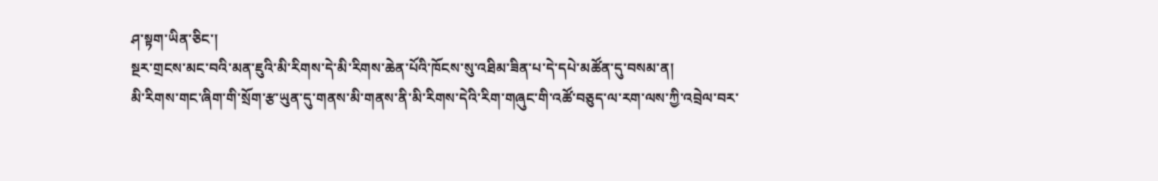ཤ་སྟག་ཡིན་ཅིང་།
སྔར་གྲངས་མང་བའི་མན་ཇུའི་མི་རིགས་དེ་མི་རིགས་ཆེན་པོའི་ཁོངས་སུ་འཐིམ་ཟིན་པ་དེ་དཔེ་མཚོན་དུ་བསམ་ན།
མི་རིགས་གང་ཞིག་གི་སྲོག་རྩ་ཡུན་དུ་གནས་མི་གནས་ནི་མི་རིགས་དེའི་རིག་གཞུང་གི་འཚོ་བཅུད་ལ་རག་ལས་ཀྱི་འབྲེལ་བར་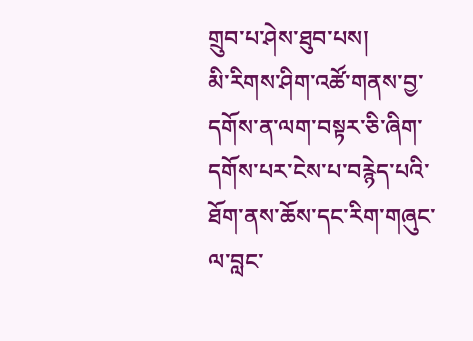གྲུབ་པ་ཤེས་ཐུབ་པས།
མི་རིགས་ཤིག་འཚོ་གནས་བྱ་དགོས་ན་ལག་བསྟར་ཅི་ཞིག་དགོས་པར་ངེས་པ་བརྙེད་པའི་ཐོག་ནས་ཆོས་དང་རིག་གཞུང་ལ་བླང་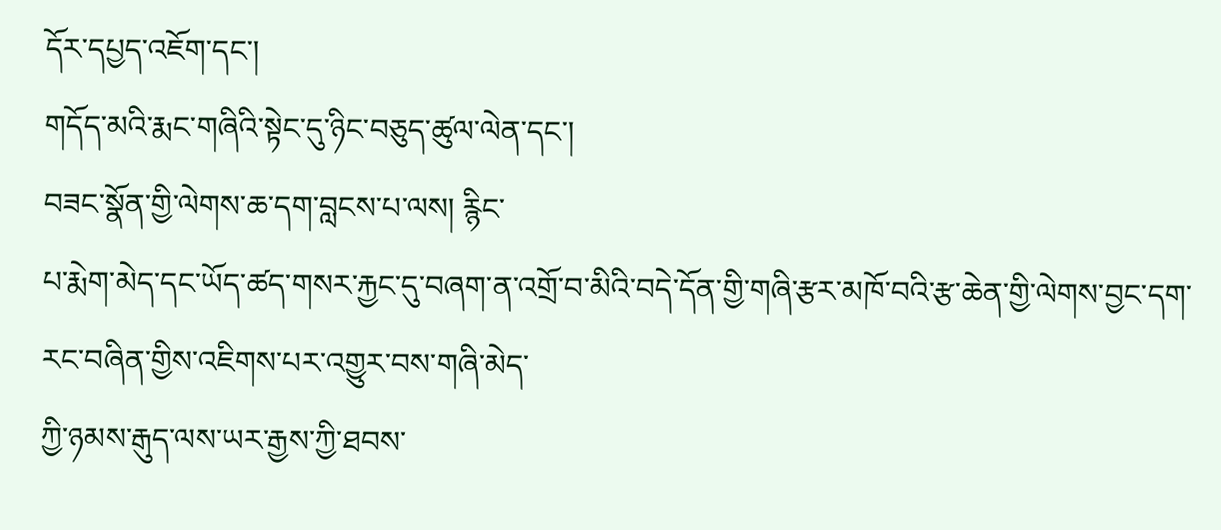དོར་དཔྱད་འཇོག་དང་།
གདོད་མའི་རྨང་གཞིའི་སྟེང་དུ་ཉིང་བཅུད་ཚུལ་ལེན་དང་།
བཟང་སྣོན་གྱི་ལེགས་ཆ་དག་བླངས་པ་ལས། རྙིང་
པ་རྨེག་མེད་དང་ཡོད་ཚད་གསར་རྐྱང་དུ་བཞག་ན་འགྲོ་བ་མིའི་བདེ་དོན་གྱི་གཞི་རྩར་མཁོ་བའི་རྩ་ཆེན་གྱི་ལེགས་བྱང་དག་རང་བཞིན་གྱིས་འཇིགས་པར་འགྱུར་བས་གཞི་མེད་
ཀྱི་ཉམས་རྒུད་ལས་ཡར་རྒྱས་ཀྱི་ཐབས་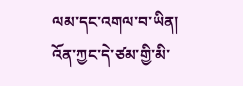ལམ་དང་འགལ་བ་ཡིན།
འོན་ཀྱང་དེ་ཙམ་གྱི་མི་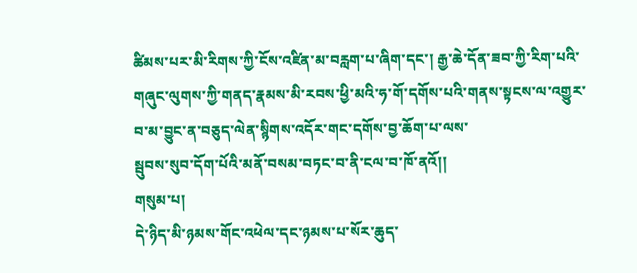ཚིམས་པར་མི་རིགས་ཀྱི་ངོས་འཛིན་མ་བརླག་པ་ཞིག་དང་། རྒྱ་ཆེ་དོན་ཟབ་ཀྱི་རིག་པའི་གཞུང་ལུགས་ཀྱི་གནད་རྣམས་མི་རབས་ཕྱི་མའི་ཧ་གོ་དགོས་པའི་གནས་སྟངས་ལ་འགྱུར་བ་མ་བྱུང་ན་བཅུད་ལེན་སྙིགས་འདོར་གང་དགོས་བྱ་ཆོག་པ་ལས་
སྦུབས་སུབ་དོག་པོའི་མནོ་བསམ་བཏང་བ་ནི་ངལ་བ་ཁོ་ནའོ།།
གསུམ་པ།
དེ་ཉིད་མི་ཉམས་གོང་འཕེལ་དང་ཉམས་པ་སོར་ཆུད་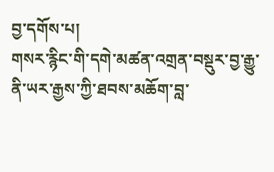བྱ་དགོས་པ།
གསར་རྙིང་གི་དགེ་མཚན་འགྲན་བསྡུར་བྱ་རྒྱུ་ནི་ཡར་རྒྱས་ཀྱི་ཐབས་མཆོག་བླ་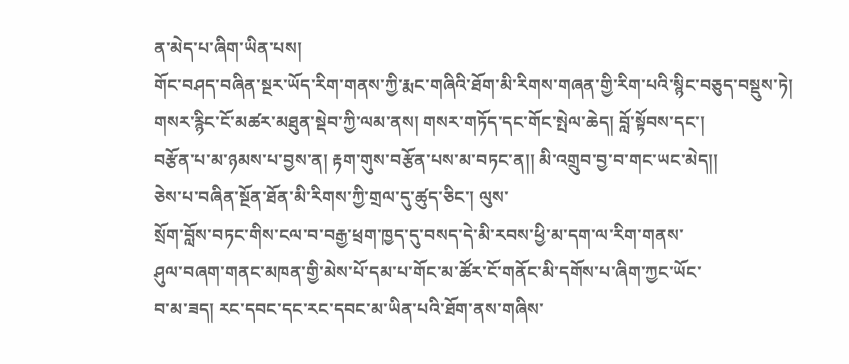ན་མེད་པ་ཞིག་ཡིན་པས།
གོང་བཤད་བཞིན་སྔར་ཡོད་རིག་གནས་ཀྱི་རྨང་གཞིའི་ཐོག་མི་རིགས་གཞན་གྱི་རིག་པའི་སྙིང་བཅུད་བསྡུས་ཏེ།
གསར་རྙིང་ངོ་མཚར་མཐུན་སྡེབ་ཀྱི་ལམ་ནས། གསར་གཏོད་དང་གོང་སྤེལ་ཆེད། བློ་སྟོབས་དང་།
བརྩོན་པ་མ་ཉམས་པ་བྱས་ན། རྟག་གུས་བརྩོན་པས་མ་བཏང་ན།། མི་འགྲུབ་བྱ་བ་གང་ཡང་མེད།།
ཅེས་པ་བཞིན་སྔོན་ཐོན་མི་རིགས་ཀྱི་གྲལ་དུ་ཚུད་ཅིང་། ལུས་
སྲོག་བློས་བཏང་གིས་ངལ་བ་བརྒྱ་ཕྲག་ཁྱད་དུ་བསད་དེ་མི་རབས་ཕྱི་མ་དག་ལ་རིག་གནས་
ཤུལ་བཞག་གནང་མཁན་གྱི་མེས་པོ་དམ་པ་གོང་མ་ཚོར་ངོ་གནོང་མི་དགོས་པ་ཞིག་ཀྱང་ཡོང་
བ་མ་ཟད། རང་དབང་དང་རང་དབང་མ་ཡིན་པའི་ཐོག་ནས་གཞིས་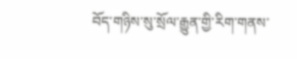བོད་གཉིས་སུ་སྲོལ་རྒྱུན་གྱི་རིག་གནས་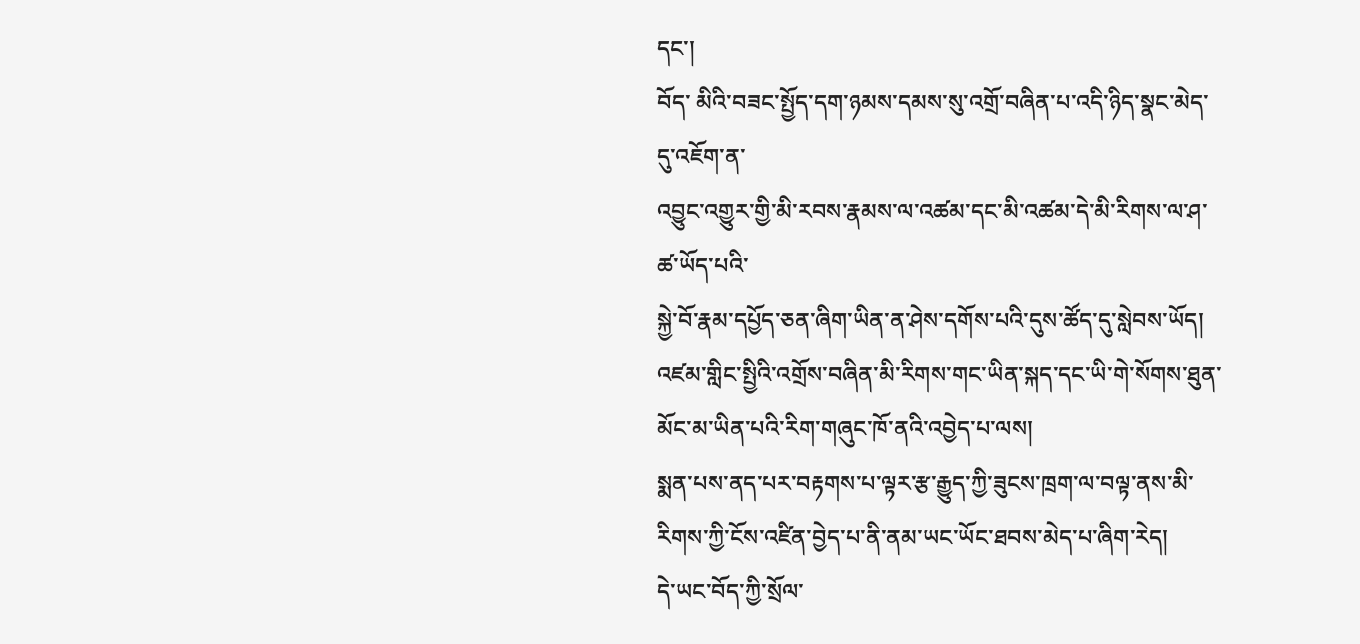དང་།
བོད་ མིའི་བཟང་སྤྱོད་དག་ཉམས་དམས་སུ་འགྲོ་བཞིན་པ་འདི་ཉིད་སྣང་མེད་དུ་འཇོག་ན་
འབྱུང་འགྱུར་གྱི་མི་རབས་རྣམས་ལ་འཚམ་དང་མི་འཚམ་དེ་མི་རིགས་ལ་ཤ་ཚ་ཡོད་པའི་
སྐྱེ་བོ་རྣམ་དཔྱོད་ཅན་ཞིག་ཡིན་ན་ཤེས་དགོས་པའི་དུས་ཚོད་དུ་སླེབས་ཡོད།
འཛམ་གླིང་སྤྱིའི་འགྲོས་བཞིན་མི་རིགས་གང་ཡིན་སྐད་དང་ཡི་གེ་སོགས་ཐུན་མོང་མ་ཡིན་པའི་རིག་གཞུང་ཁོ་ནའི་འབྱེད་པ་ལས།
སྨན་པས་ནད་པར་བརྟགས་པ་ལྟར་རྩ་རྒྱུད་ཀྱི་ཟུངས་ཁྲག་ལ་བལྟ་ནས་མི་རིགས་ཀྱི་ངོས་འཛིན་བྱེད་པ་ནི་ནམ་ཡང་ཡོང་ཐབས་མེད་པ་ཞིག་རེད།
དེ་ཡང་བོད་ཀྱི་སྲོལ་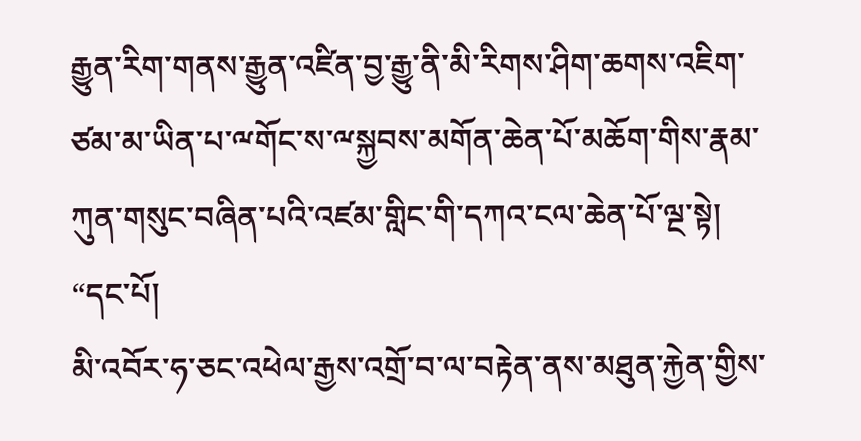རྒྱུན་རིག་གནས་རྒྱུན་འཛིན་བྱ་རྒྱུ་ནི་མི་རིགས་ཤིག་ཆགས་འཇིག་ཙམ་མ་ཡིན་པ་ྋགོང་ས་ྋསྐྱབས་མགོན་ཆེན་པོ་མཆོག་གིས་རྣམ་ཀུན་གསུང་བཞིན་པའི་འཛམ་གླིང་གི་དཀའ་ངལ་ཆེན་པོ་ལྔ་སྟེ།
“དང་པོ།
མི་འབོར་ཧ་ཅང་འཕེལ་རྒྱས་འགྲོ་བ་ལ་བརྟེན་ནས་མཐུན་རྐྱེན་གྱིས་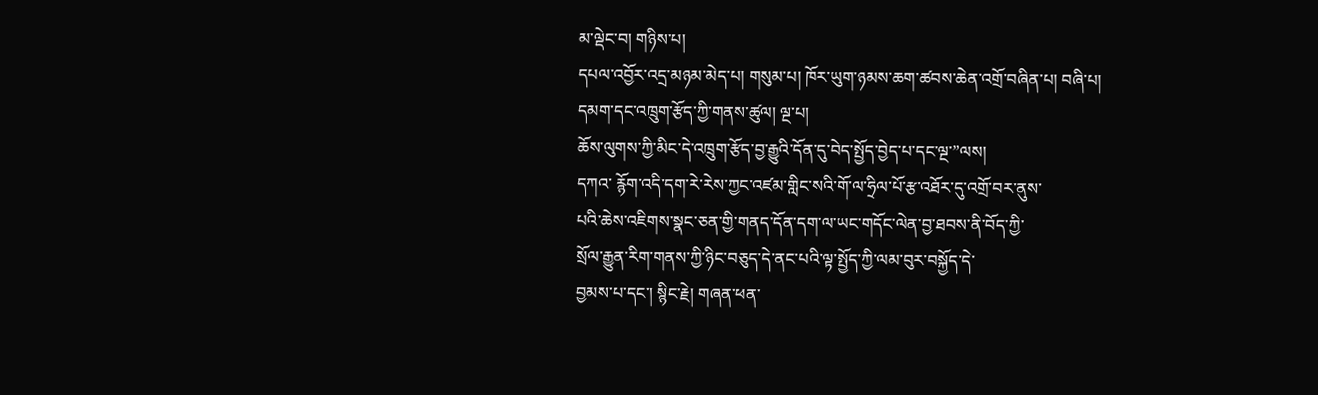མ་ལྡེང་བ། གཉིས་པ།
དཔལ་འབྱོར་འདྲ་མཉམ་མེད་པ། གསུམ་པ། ཁོར་ཡུག་ཉམས་ཆག་ཚབས་ཆེན་འགྲོ་བཞིན་པ། བཞི་པ།
དམག་དང་འཁྲུག་རྩོད་ཀྱི་གནས་ཚུལ། ལྔ་པ།
ཆོས་ལུགས་ཀྱི་མིང་དེ་འཁྲུག་རྩོད་བྱ་རྒྱུའི་དོན་དུ་བེད་སྤྱོད་བྱེད་པ་དང་ལྔ་”ལས།
དཀའ་ རྙོག་འདི་དག་རེ་རེས་ཀྱང་འཛམ་གླིང་སའི་གོ་ལ་ཧྲིལ་པོ་རྩ་འཐོར་དུ་འགྲོ་བར་ནུས་
པའི་ཆེས་འཇིགས་སྣང་ཅན་གྱི་གནད་དོན་དག་ལ་ཡང་གདོང་ལེན་བྱ་ཐབས་ནི་བོད་ཀྱི་
སྲོལ་རྒྱུན་རིག་གནས་ཀྱི་ཉིང་བཅུད་དེ་ནང་པའི་ལྟ་སྤྱོད་ཀྱི་ལམ་བུར་བསྐྱོད་དེ་
བྱམས་པ་དང་། སྙིང་རྗེ། གཞན་ཕན་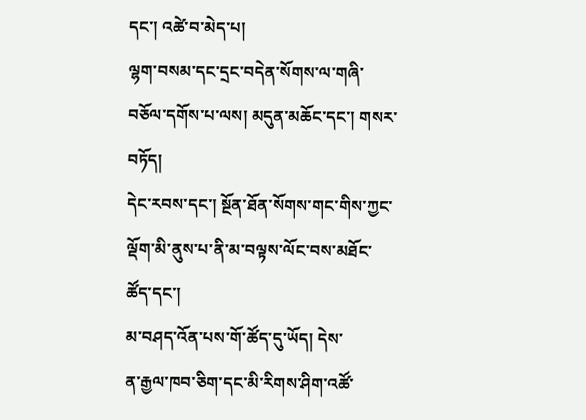དང་། འཚེ་བ་མེད་པ།
ལྷག་བསམ་དང་དྲང་བདེན་སོགས་ལ་གཞི་བཅོལ་དགོས་པ་ལས། མདུན་མཆོང་དང་། གསར་བཏོད།
དེང་རབས་དང་། སྔོན་ཐོན་སོགས་གང་གིས་ཀྱང་ལྡོག་མི་ནུས་པ་ནི་མ་བལྟས་ལོང་བས་མཐོང་ཚོད་དང་།
མ་བཤད་འོན་པས་གོ་ཚོད་དུ་ཡོད། དེས་
ན་རྒྱལ་ཁབ་ཅིག་དང་མི་རིགས་ཤིག་འཚོ་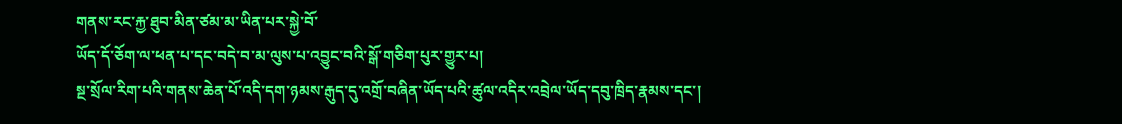གནས་རང་རྐྱ་ཐུབ་མིན་ཙམ་མ་ཡིན་པར་སྐྱེ་བོ་
ཡོད་དོ་ཅོག་ལ་ཕན་པ་དང་བདེ་བ་མ་ལུས་པ་འབྱུང་བའི་སྒོ་གཅིག་པུར་གྱུར་པ།
སྔ་སྲོལ་རིག་པའི་གནས་ཆེན་པོ་འདི་དག་ཉམས་རྒུད་དུ་འགྲོ་བཞིན་ཡོད་པའི་ཚུལ་འདིར་འབྲེལ་ཡོད་དབུ་ཁྲིད་རྣམས་དང་།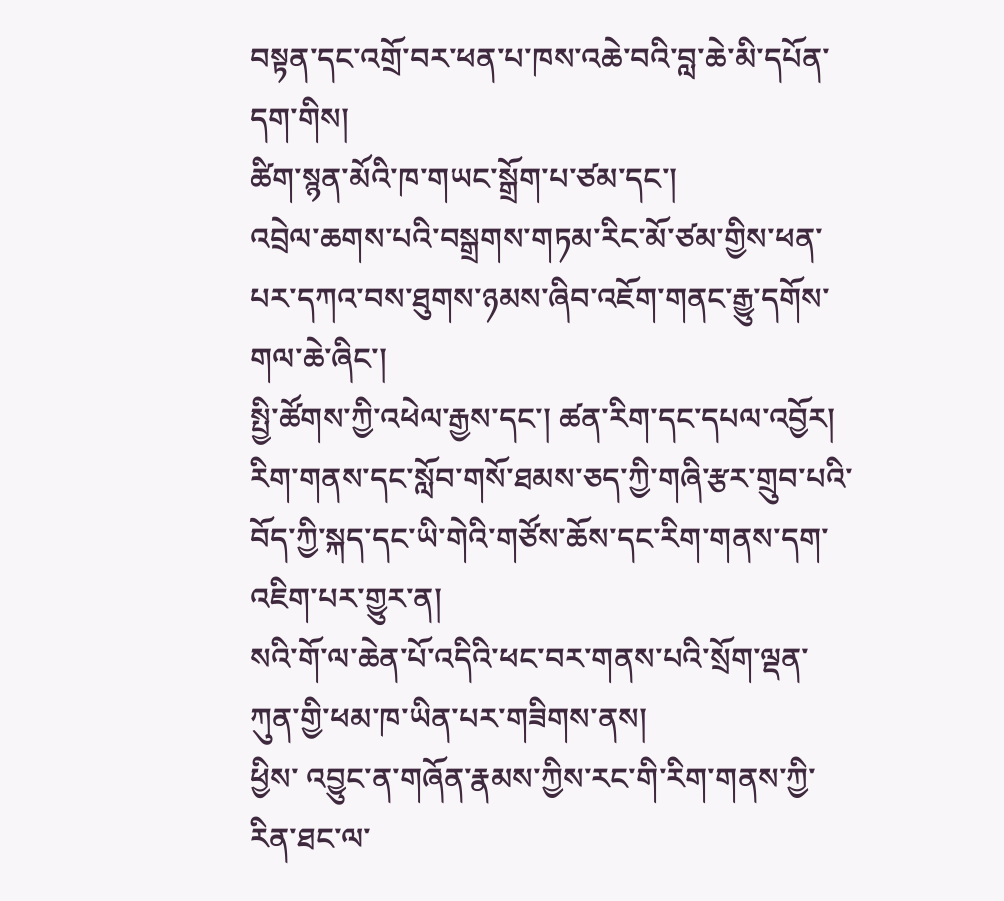བསྟན་དང་འགྲོ་བར་ཕན་པ་ཁས་འཆེ་བའི་བླ་ཆེ་མི་དཔོན་དག་གིས།
ཚིག་སྙན་མོའི་ཁ་གཡང་སྒྲོག་པ་ཙམ་དང་།
འབྲེལ་ཆགས་པའི་བསྒྲགས་གཏམ་རིང་མོ་ཙམ་གྱིས་ཕན་པར་དཀའ་བས་ཐུགས་ཉམས་ཞིབ་འཇོག་གནང་རྒྱུ་དགོས་གལ་ཆེ་ཞིང་།
སྤྱི་ཚོགས་ཀྱི་འཕེལ་རྒྱས་དང་། ཚན་རིག་དང་དཔལ་འབྱོར།
རིག་གནས་དང་སློབ་གསོ་ཐམས་ཅད་ཀྱི་གཞི་རྩར་གྲུབ་པའི་བོད་ཀྱི་སྐད་དང་ཡི་གེའི་གཙོས་ཆོས་དང་རིག་གནས་དག་འཇིག་པར་གྱུར་ན།
སའི་གོ་ལ་ཆེན་པོ་འདིའི་ཕང་བར་གནས་པའི་སྲོག་ལྡན་ཀུན་གྱི་ཕམ་ཁ་ཡིན་པར་གཟིགས་ནས།
ཕྱིས་ འབྱུང་ན་གཞོན་རྣམས་ཀྱིས་རང་གི་རིག་གནས་ཀྱི་རིན་ཐང་ལ་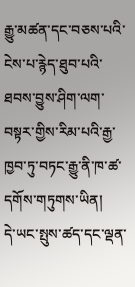རྒྱུ་མཚན་དང་བཅས་པའི་
ངེས་པ་རྙེད་ཐུབ་པའི་ཐབས་བྱུས་ཤིག་ལག་བསྟར་གྱིས་རིམ་པའི་རྒྱ་ཁྱབ་ཏུ་བཏང་རྒྱུ་ནི་ཁ་ཚ་དགོས་གཏུགས་ཡིན།
དེ་ཡང་སྤུས་ཚད་དང་ལྡན་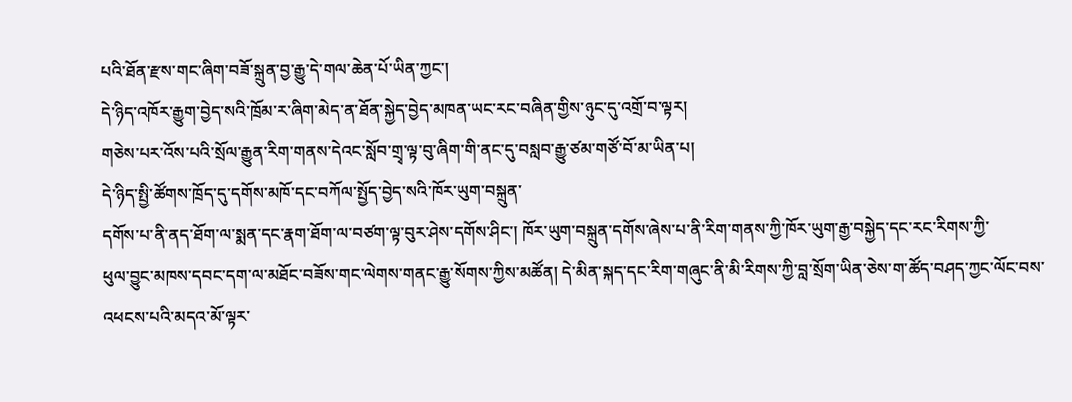པའི་ཐོན་རྫས་གང་ཞིག་བཟོ་སྐྲུན་བྱ་རྒྱུ་དེ་གལ་ཆེན་པོ་ཡིན་ཀྱང་།
དེ་ཉིད་འཁོར་རྒྱུག་བྱེད་སའི་ཁྲོམ་ར་ཞིག་མེད་ན་ཐོན་སྐྱེད་བྱེད་མཁན་ཡང་རང་བཞིན་གྱིས་ཉུང་དུ་འགྲོ་བ་ལྟར།
གཅེས་པར་འོས་པའི་སྲོལ་རྒྱུན་རིག་གནས་དེའང་སློབ་གྲྭ་ལྟ་བུ་ཞིག་གི་ནང་དུ་བསླབ་རྒྱུ་ཙམ་གཙོ་བོ་མ་ཡིན་པ།
དེ་ཉིད་སྤྱི་ཚོགས་ཁྲོད་དུ་དགོས་མཁོ་དང་བཀོལ་སྤྱོད་བྱེད་སའི་ཁོར་ཡུག་བསྐྲུན་
དགོས་པ་ནི་ནད་ཐོག་ལ་སྨན་དང་རྣག་ཐོག་ལ་བཙག་ལྟ་བུར་ཤེས་དགོས་ཤིང་། ཁོར་ཡུག་བསྐྲུན་དགོས་ཞེས་པ་ནི་རིག་གནས་ཀྱི་ཁོར་ཡུག་རྒྱ་བསྐྱེད་དང་རང་རིགས་ཀྱི་
ཕུལ་བྱུང་མཁས་དབང་དག་ལ་མཐོང་བཟོས་གང་ལེགས་གནང་རྒྱུ་སོགས་ཀྱིས་མཚོན། དེ་མིན་སྐད་དང་རིག་གཞུང་ནི་མི་རིགས་ཀྱི་བླ་སྲོག་ཡིན་ཅེས་ག་ཚོད་བཤད་ཀྱང་ལོང་བས་
འཕངས་པའི་མདའ་མོ་ལྟར་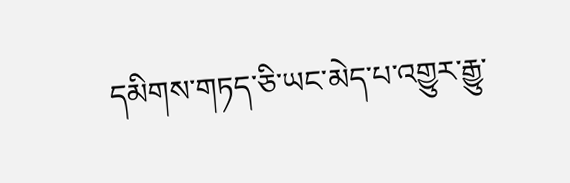དམིགས་གཏད་ཅི་ཡང་མེད་པ་འགྱུར་རྒྱུ་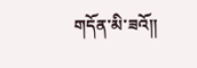གདོན་མི་ཟའོ།།